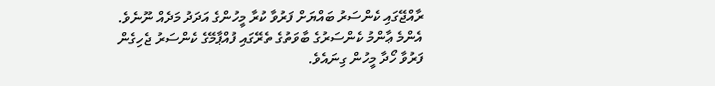ރާއްޖޭގައި ކެންސަރު ބައްޔަށް ފަރުވާ ކުރާ މީހުންގެ އަދަދު މަދެއް ނޫނެވެ. އެންމެ ޢާންމު ކެންސަރުގެ ބާވަތުގެ ތެރޭގައި ފުއްޕާމޭގެ ކެންސަރު ޖެހިގެން ފަރުވާ ހޯދާ މީހުން ގިނައެވެ.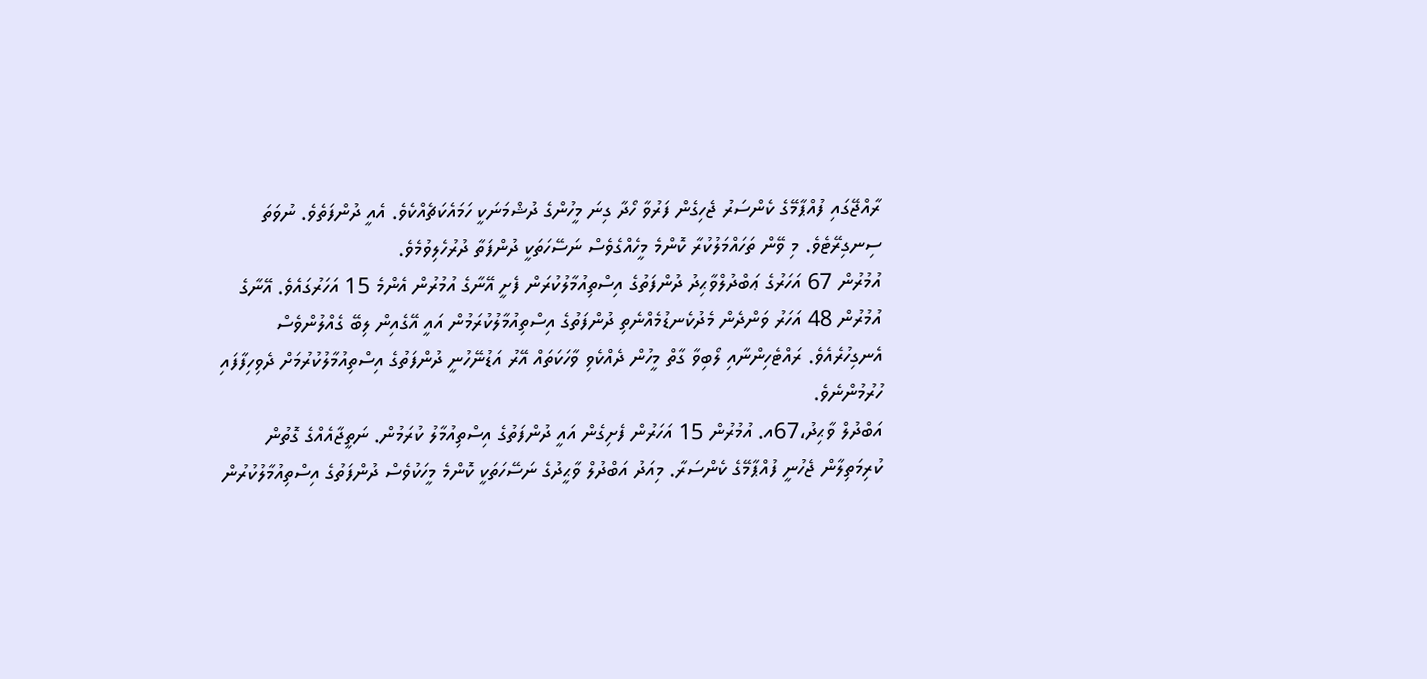ރާއްޖޭގައި ފުއްޕާމޭގެ ކެންސަރު ޖެހިގެން ފަރުވާ ހޯދާ ގިނަ މީހުންގެ ދުޝްމަނަކީ ހަމައެކަޗެއްކެވެ. އެއީ ދުންފަތެވެ. ނުވަތަ ސިނގިރޭޓެވެ. މި ވޭން ތަހައްމަލުކުރާ ކޮންމެ މީހެއްގެވެސް ނަސޭހަތަކީ ދުންފަތާ ދުރުހެލިވުމެވެ.
އުމުރުން 67 އަހަރުގެ ޢަބްދުލްވާޙިދު ދުންފަތުގެ އިސްތިއުމާލުކުރަން ފެށީ އޭނާގެ އުމުރުން އެންމެ 15 އަހަރުގައެވެ. އޭނާގެ އުމުރުން 48 އަހަރު ވަންދެން މެދުކެނޑުމެއްނެތި ދުންފަތުގެ އިސްތިއުމާލުކުރަމުން އައީ އޭގެއިން ލިބޭ ގެއްލުންވެސް އެނގިހުރެއެވެ. ރައްޓެހިންނާއި ލޯބިވާ ގާތް މީހުން ދެއްކެވި ވާހަކަތައް އޭރު އަޑުނޭހުނީ ދުންފަތުގެ އިސްތިއުމާލުކުރުމަށް ދެވިހިފާފައި ހުރުމުންނެވެ.
އަބްދުލް ވާޙިދު،67އ. އުމުރުން 15 އަހަރުން ފެށިގެން އައީ ދުންފަތުގެ އިސްތިއުމާލު ކުރަމުން. ނަތީޖާއެއްގެ ގޮތުން ކުރިމަތިލާން ޖެހުނީ ފުއްޕާމޭގެ ކެންސަރާ. މިއަދު އަބްދުލް ވާޙީދުގެ ނަސޭހަތަކީ ކޮންމެ މީހަކުވެސް ދުންފަތުގެ އިސްތިއުމާލުކުރުން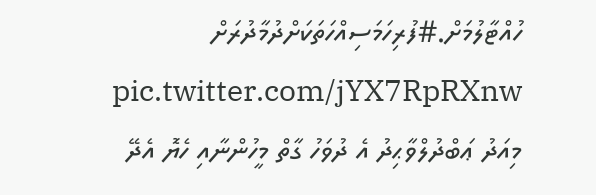ހުއްޓާލުމަށް.#ފުރިހަމަސިއްހަތަކަށްދުމާދުރަށް pic.twitter.com/jYX7RpRXnw
މިއަދު ޢަބްދުލްވާޙިދު އެ ދުވަހު ގާތް މީހުންނާއި ހެޔޮ އެދޭ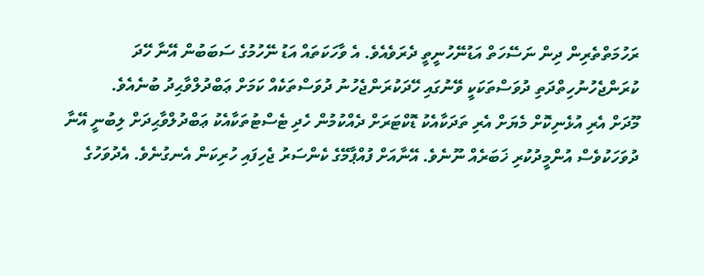ރަހުމަތްތެރިން ދިން ނަސޭހަތް އަޑުނޭހުނީތީ ދެރަވެއެވެ. އެ ވާހަކަތައް އަޑު ނޭހުމުގެ ސަބަބުން އޭނާ ހޭދަ ކުރަންޖެހުނުހިތްދަތި ދުވަސްތަކަކީ ވޭނުގައި ހޭދަކުރަންޖެހުނު ދުވަސްތަކެއް ކަމަށް ޢަބްދުލްވާޙިދު ބުނެއެވެ.
މޫދަށް އެރި އުޅެނިކޮށް މެޔަށް އެރި ތަދަކާއެކު ޑޮކްޓަރަށް ދެއްކުމުން ހެދި ޓެސްޓުތަކާއެކު ޢަބްދުލްވާޙިދަށް ލިބުނީ އޭނާ ދުވަހަކުވެސް އުންމީދުކުރި ޚަބަރެއް ނޫނެވެ. އޭނާއަށް ފުއްޕާމޭގެ ކެންސަރު ޖެހިފައި ހުރިކަން އެނގުނެވެ. އެދުވަހުގެ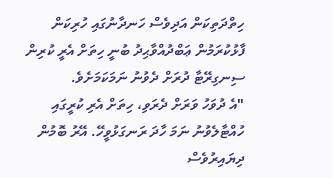ހިތްދަތިކަން އަދިވެސް ހަނދާނުގައި ހުރިކަން ފާޅުކުރަމުން ޢަބްދުއްވާޙިދު ބުނީ ހިތަށް އެރީ ކުރިން ސިނގިރޭޓާ ދުރަށް ދެވުނު ނަމަކަމަށެވެ.
"އެ ދުވަހު ވަރަށް ދެރަވި، ހިތަށް އެރި ކުރީގައި ހުއްޓާލެވުނު ނަމަ ހާދަ ރަނގަޅުވީހޭ. އޭރު ބޮމުން ދިޔައިރުވެސް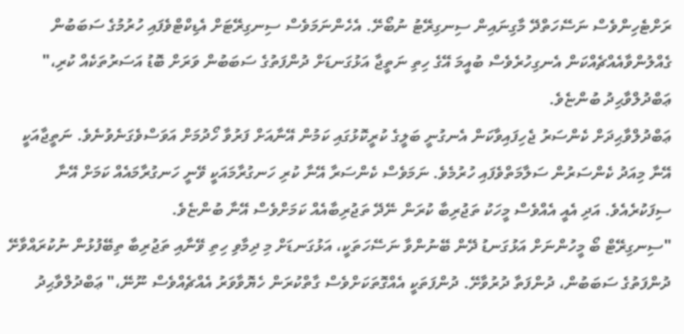ރަށްޓެހިންވެސް ނަސޭހަތްދޭ މާގިނައިން ސިނގިރޭޓު ނުބޯށޭ. އެހެންނަމަވެސް ސިނގިރޭޓަށް އެޑިކްޓްވެފައި ހުރުމުގެ ސަބަބުން ގެއްލުންވާއެއްޗެއްކަން އެނގިހުރެވެސް ބުއީމަ އޭގެ ހިތި ނަތީޖާ އަޅުގަނޑަށް ދުންފަތުގެ ސަބަބުން ވަރަށް ބޮޑު އަސަރުތަކެއް ކުރި،" ޢަބްދުލްވާޙިދު ބުންޏެވެ.
ޢަބްދުލްވާޙިދަށް ކެންސަރު ޖެހިފައިވާކަން އެނގުނީ ބަލީގެ ކުރީކޮޅުގައި ކަމުން އޭނާއަށް ފަރުވާ ހޯދުމަށް އަވަސްވެގަނެވުނެވެ. ނަތީޖާއަކީ އޭނާ މިއަދު ކެންސަރުން ސަލާމަތްވެފައި ހުރުމެވެ. ނަމަވެސް ކެންސަރާ އޭނާ ކުރި ހަނގުރާމައަކީ ވޭނީ ހަނގުރާމައެއް ކަމަށް އޭނާ ސިފަކުރެއެވެ. އަދި އެއީ އެއްވެސް މީހަކު ތަޖުރިބާ ކުރަން ނޭދޭ ތަޖުރިބާއެއް ކަމަށްވެސް އޭނާ ބުންޏެވެ.
"ސިނގިރޭޓް ބޯ މީހުންނަށް އަޅުގަނޑު ދޭން ބޭނުންވާ ނަސޭހަތަކީ، އަޅުގަނޑަށް މި ދިމާވި ހިތި ވޭނާއި ތަޖުރިބާ ތިބޭފުޅުން ނުކުރައްވާށޭ ދުންފަތުގެ ސަބަބުން، ދުންފަތާ ދުރުވާށޭ. ދުންފަތަކީ އެއްގޮތަކަށްވެސް ގާތްކުރަން ހެޔޮވާވަރު އެއްޗެއްވެސް ނޫނޭ،" ޢަބްދުލްވާޙިދު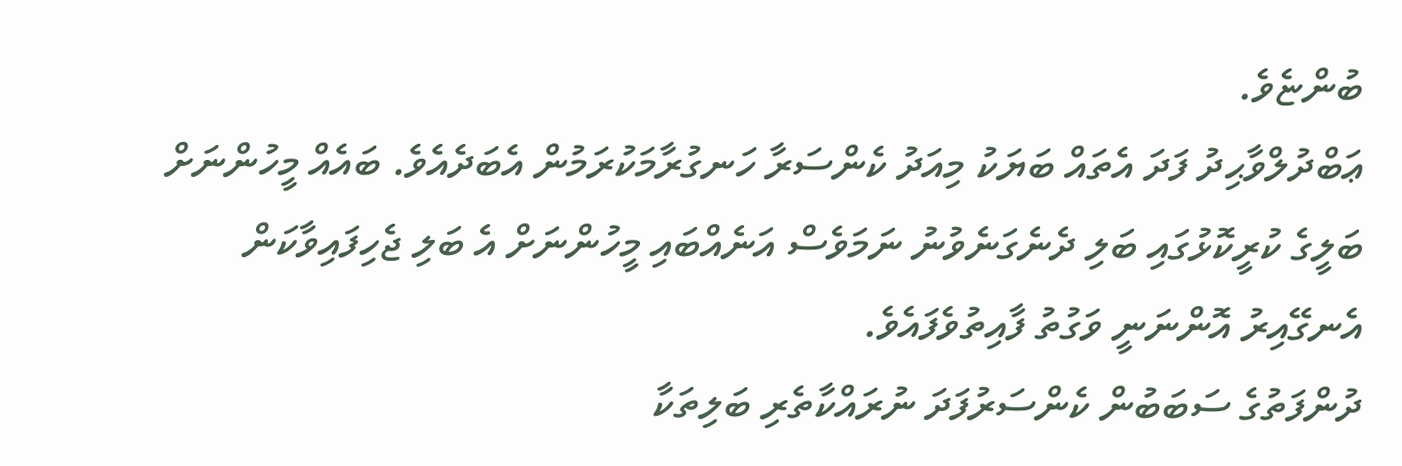ބުންޏެވެ.
ޢަބްދުލްވާޙިދު ފަދަ އެތައް ބަޔަކު މިއަދު ކެންސަރާ ހަނގުރާމަކުރަމުން އެބަދެއެވެ. ބައެއް މީހުންނަށް ބަލީގެ ކުރީކޮޅުގައި ބަލި ދެނެގަނެވުނު ނަމަވެސް އަނެއްބައި މީހުންނަށް އެ ބަލި ޖެހިފައިވާކަން އެނގޭއިރު އޮންނަނީ ވަގުތު ފާއިތުވެފައެވެ.
ދުންފަތުގެ ސަބަބުން ކެންސަރުފަދަ ނުރައްކާތެރި ބަލިތަކާ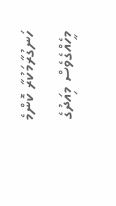ހަނގުރާމަކުރާ ކޮންމެ މީހެއްގެވެސް މިއަދުގެ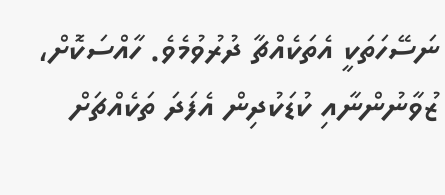ނަސޭހަތަކީ އެތަކެއްޗާ ދުރުވުމެވެ. ހާއްސަކޮށް، ޒުވާނުންނާއި ކުޑަކުދިން އެފަދަ ތަކެއްޗަށް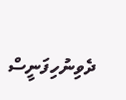ދެވިނުހިފަނީސް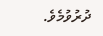ދުރުވުމެވެ.